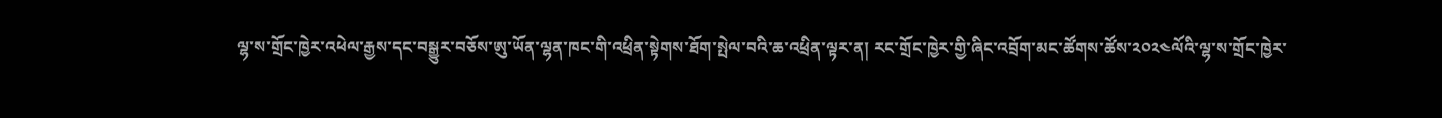ལྷ་ས་གྲོང་ཁྱེར་འཕེལ་རྒྱས་དང་བསྒྱུར་བཅོས་ཨུ་ཡོན་ལྷན་ཁང་གི་འཕྲིན་སྟེགས་ཐོག་སྤེལ་བའི་ཆ་འཕྲིན་ལྟར་ན། རང་གྲོང་ཁྱེར་གྱི་ཞིང་འབྲོག་མང་ཚོགས་ཚོས་༢༠༢༤ལོའི་ལྷ་ས་གྲོང་ཁྱེར་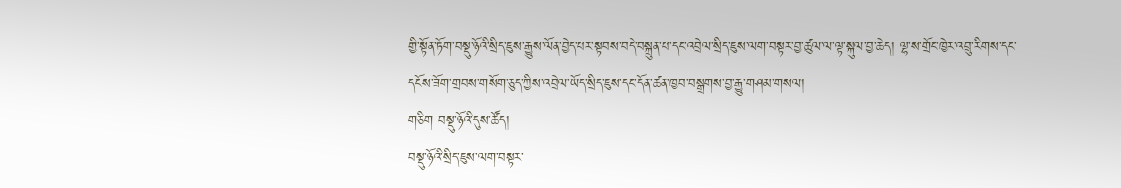གྱི་སྟོན་ཏོག་བསྡུ་ཉོའི་སྲིད་ཇུས་རྒྱུས་ལོན་བྱེད་པར་སྟབས་བདེ་བསྐྲུན་པ་དང་འབྲེལ་སྲིད་ཇུས་ལག་བསྟར་བྱ་ཚུལ་ལ་ལྟ་སྐུལ་བྱ་ཆེད། ལྷ་ས་གྲོང་ཁྱེར་འབྲུ་རིགས་དང་དངོས་ཟོག་གྲབས་གསོག་ཅུད་ཀྱིས་འབྲེལ་ཡོད་སྲིད་ཇུས་དང་དོན་ཚན་ཁྱབ་བསྒྲགས་བྱ་རྒྱུ་གཤམ་གསལ།
གཅིག བསྡུ་ཉོའི་དུས་ཚོད།
བསྡུ་ཉོའི་སྲིད་ཇུས་ལག་བསྟར་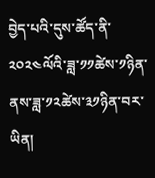བྱེད་པའི་དུས་ཚོད་ནི་༢༠༢༤ལོའི་ཟླ་༡༡ཚེས་༡ཉིན་ནས་ཟླ་༡༢ཚེས་༣༡ཉིན་བར་ཡིན།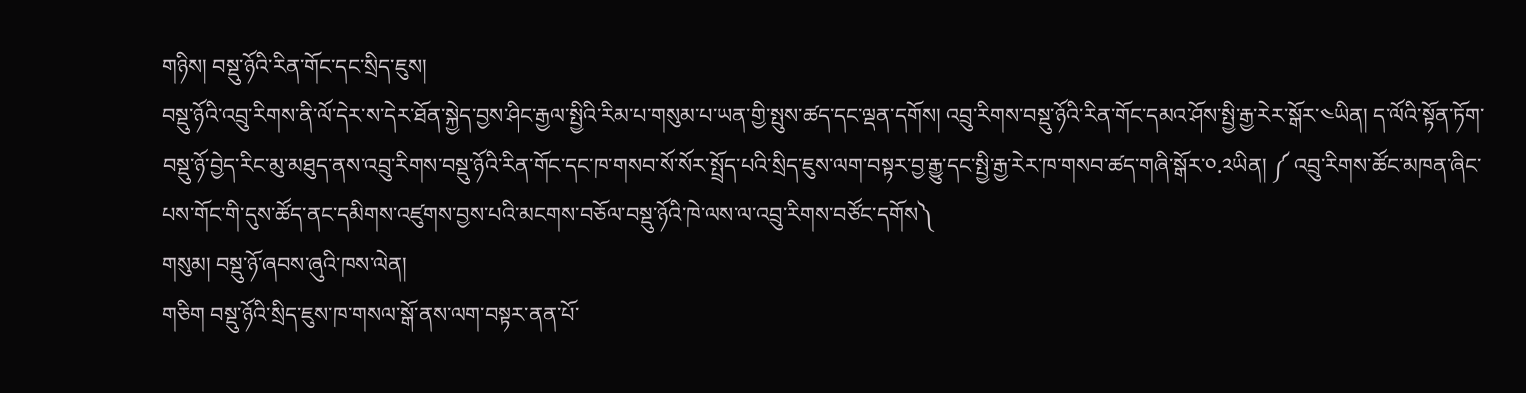གཉིས། བསྡུ་ཉོའི་རིན་གོང་དང་སྲིད་ཇུས།
བསྡུ་ཉོའི་འབྲུ་རིགས་ནི་ལོ་དེར་ས་དེར་ཐོན་སྐྱེད་བྱས་ཤིང་རྒྱལ་སྤྱིའི་རིམ་པ་གསུམ་པ་ཡན་གྱི་སྤུས་ཚད་དང་ལྡན་དགོས། འབྲུ་རིགས་བསྡུ་ཉོའི་རིན་གོང་དམའ་ཤོས་སྤྱི་རྒྱ་རེར་སྒོར་༤ཡིན། ད་ལོའི་སྟོན་ཏོག་བསྡུ་ཉོ་བྱེད་རིང་མུ་མཐུད་ནས་འབྲུ་རིགས་བསྡུ་ཉོའི་རིན་གོང་དང་ཁ་གསབ་སོ་སོར་སྤྲོད་པའི་སྲིད་ཇུས་ལག་བསྟར་བྱ་རྒྱུ་དང་སྤྱི་རྒྱ་རེར་ཁ་གསབ་ཚད་གཞི་སྒོར་༠.༢ཡིན། ༼ འབྲུ་རིགས་ཚོང་མཁན་ཞིང་པས་གོང་གི་དུས་ཚོད་ནང་དམིགས་འཛུགས་བྱས་པའི་མངགས་བཅོལ་བསྡུ་ཉོའི་ཁེ་ལས་ལ་འབྲུ་རིགས་བཙོང་དགོས༽
གསུམ། བསྡུ་ཉོ་ཞབས་ཞུའི་ཁས་ལེན།
གཅིག བསྡུ་ཉོའི་སྲིད་ཇུས་ཁ་གསལ་སྒོ་ནས་ལག་བསྟར་ནན་པོ་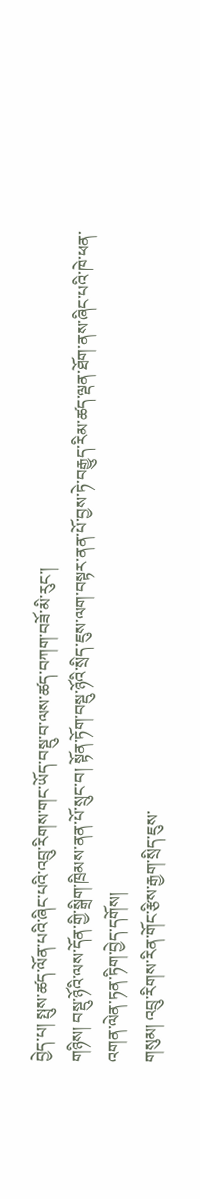བྱེད་པ། སྤུས་ཚད་ལོན་པའི་ཞིང་པའི་འབྲུ་རིགས་གང་ཡོད་བསྡུ་བ་ལས་ཚད་བཀག་བཟོ་མི་རུང་།
གཉིས། བསྡུ་ཉོའི་ལས་དོན་གྱི་སྒྲིག་ཁྲིམས་ནན་པོ་སྲུང་བ། སྟོན་ཏོག་བསྡུ་ཉོའི་སྲིད་ཇུས་ལག་བསྟར་ནན་པོ་བྱས་ཏེ་བརྒྱུད་རིམ་ཚད་ལྡན་ཐོག་ནས་ཞིང་པའི་ཁེ་ཕན་འགན་ལེན་ཏན་ཏིག་བྱེད་དགོས།
གསུམ། འབྲུ་རིགས་རིན་གོང་རྩིས་རྒྱག་སྲིད་ཇུས་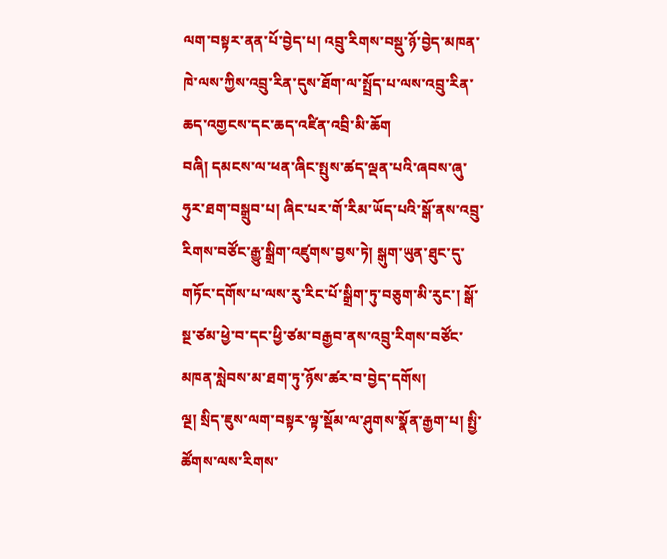ལག་བསྟར་ནན་པོ་བྱེད་པ། འབྲུ་རིགས་བསྡུ་ཉོ་བྱེད་མཁན་ཁེ་ལས་ཀྱིས་འབྲུ་རིན་དུས་ཐོག་ལ་སྤྲོད་པ་ལས་འབྲུ་རིན་ཆད་འགྱངས་དང་ཆད་འཛིན་འབྲི་མི་ཆོག
བཞི། དམངས་ལ་ཕན་ཞིང་སྤུས་ཚད་ལྡན་པའི་ཞབས་ཞུ་ཧུར་ཐག་བསྒྲུབ་པ། ཞིང་པར་གོ་རིམ་ཡོད་པའི་སྒོ་ནས་འབྲུ་རིགས་བཙོང་རྒྱུ་སྒྲིག་འཛུགས་བྱས་ཏེ། སྒུག་ཡུན་ཐུང་དུ་གཏོང་དགོས་པ་ལས་རུ་རིང་པོ་སྒྲིག་ཏུ་བཅུག་མི་རུང་། སྒོ་སྔ་ཙམ་ཕྱེ་བ་དང་ཕྱི་ཙམ་བརྒྱབ་ནས་འབྲུ་རིགས་བཙོང་མཁན་སླེབས་མ་ཐག་ཏུ་ཉོས་ཚར་བ་བྱེད་དགོས།
ལྔ། སྲིད་ཇུས་ལག་བསྟར་ལྟ་སྡོམ་ལ་ཤུགས་སྣོན་རྒྱག་པ། སྤྱི་ཚོགས་ལས་རིགས་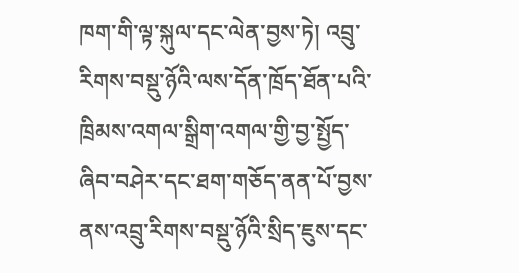ཁག་གི་ལྟ་སྐུལ་དང་ལེན་བྱས་ཏེ། འབྲུ་རིགས་བསྡུ་ཉོའི་ལས་དོན་ཁྲོད་ཐོན་པའི་ཁྲིམས་འགལ་སྒྲིག་འགལ་གྱི་བྱ་སྤྱོད་ཞིབ་བཤེར་དང་ཐག་གཅོད་ནན་པོ་བྱས་ནས་འབྲུ་རིགས་བསྡུ་ཉོའི་སྲིད་ཇུས་དང་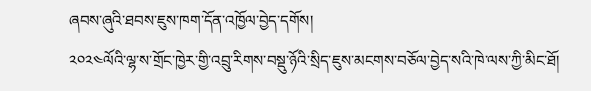ཞབས་ཞུའི་ཐབས་ཇུས་ཁག་དོན་འཁྱོལ་བྱེད་དགོས།
༢༠༢༤ལོའི་ལྷ་ས་གྲོང་ཁྱེར་གྱི་འབྲུ་རིགས་བསྡུ་ཉོའི་སྲིད་ཇུས་མངགས་བཅོལ་བྱེད་སའི་ཁེ་ལས་ཀྱི་མིང་ཐོ།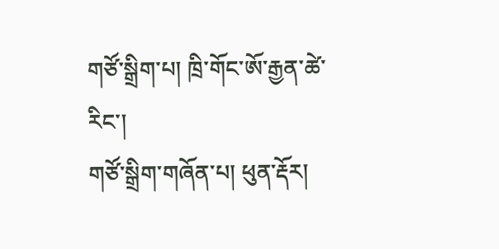གཙོ་སྒྲིག་པ། ཁྲི་གོང་ཨོ་རྒྱན་ཚེ་རིང་།
གཙོ་སྒྲིག་གཞོན་པ། ཕུན་རྡོར།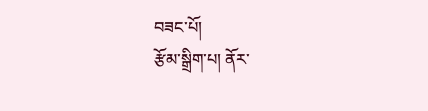བཟང་པོ།
རྩོམ་སྒྲིག་པ། ནོར་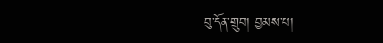བུ་དོན་གྲུབ། བྱམས་པ།